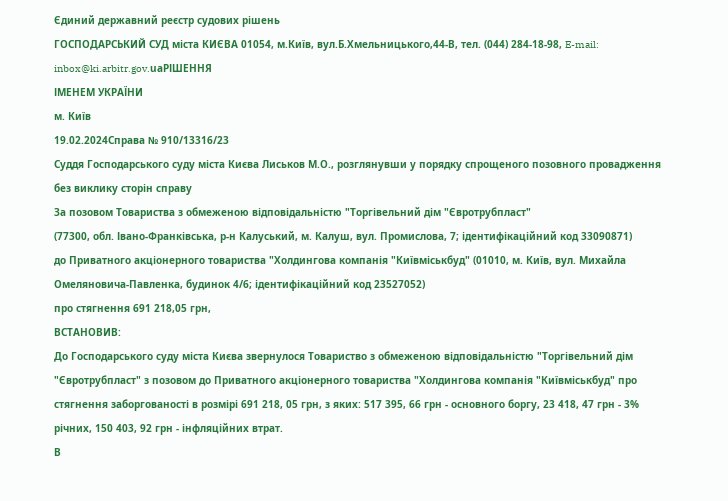Єдиний державний реєстр судових рішень
ГОСПОДАРСЬКИЙ СУД міста КИЄВА 01054, м.Київ, вул.Б.Хмельницького,44-В, тел. (044) 284-18-98, E-mail: inbox@ki.arbitr.gov.uaРІШЕННЯ
ІМЕНЕМ УКРАЇНИ
м. Київ
19.02.2024Справа № 910/13316/23
Суддя Господарського суду міста Києва Лиськов М.О., розглянувши у порядку спрощеного позовного провадження без виклику сторін справу
За позовом Товариства з обмеженою відповідальністю "Торгівельний дім "Євротрубпласт"
(77300, обл. Івано-Франківська, р-н Калуський, м. Калуш, вул. Промислова, 7; ідентифікаційний код 33090871)
до Приватного акціонерного товариства "Холдингова компанія "Київміськбуд" (01010, м. Київ, вул. Михайла Омеляновича-Павленка, будинок 4/6; ідентифікаційний код 23527052)
про стягнення 691 218,05 грн,
ВСТАНОВИВ:
До Господарського суду міста Києва звернулося Товариство з обмеженою відповідальністю "Торгівельний дім "Євротрубпласт" з позовом до Приватного акціонерного товариства "Холдингова компанія "Київміськбуд" про стягнення заборгованості в розмірі 691 218, 05 грн, з яких: 517 395, 66 грн - основного боргу, 23 418, 47 грн - 3% річних, 150 403, 92 грн - інфляційних втрат.
В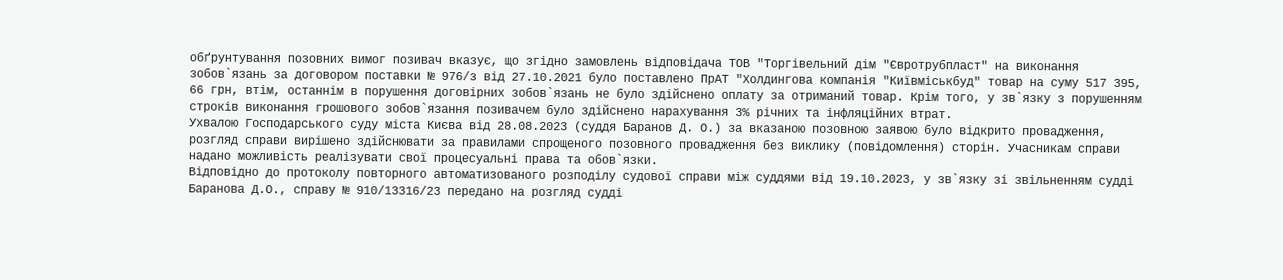обґрунтування позовних вимог позивач вказує, що згідно замовлень відповідача ТОВ "Торгівельний дім "Євротрубпласт" на виконання зобов`язань за договором поставки № 976/з від 27.10.2021 було поставлено ПрАТ "Холдингова компанія "Київміськбуд" товар на суму 517 395, 66 грн, втім, останнім в порушення договірних зобов`язань не було здійснено оплату за отриманий товар. Крім того, у зв`язку з порушенням строків виконання грошового зобов`язання позивачем було здійснено нарахування 3% річних та інфляційних втрат.
Ухвалою Господарського суду міста Києва від 28.08.2023 (суддя Баранов Д. О.) за вказаною позовною заявою було відкрито провадження, розгляд справи вирішено здійснювати за правилами спрощеного позовного провадження без виклику (повідомлення) сторін. Учасникам справи надано можливість реалізувати свої процесуальні права та обов`язки.
Відповідно до протоколу повторного автоматизованого розподілу судової справи між суддями від 19.10.2023, у зв`язку зі звільненням судді Баранова Д.О., справу № 910/13316/23 передано на розгляд судді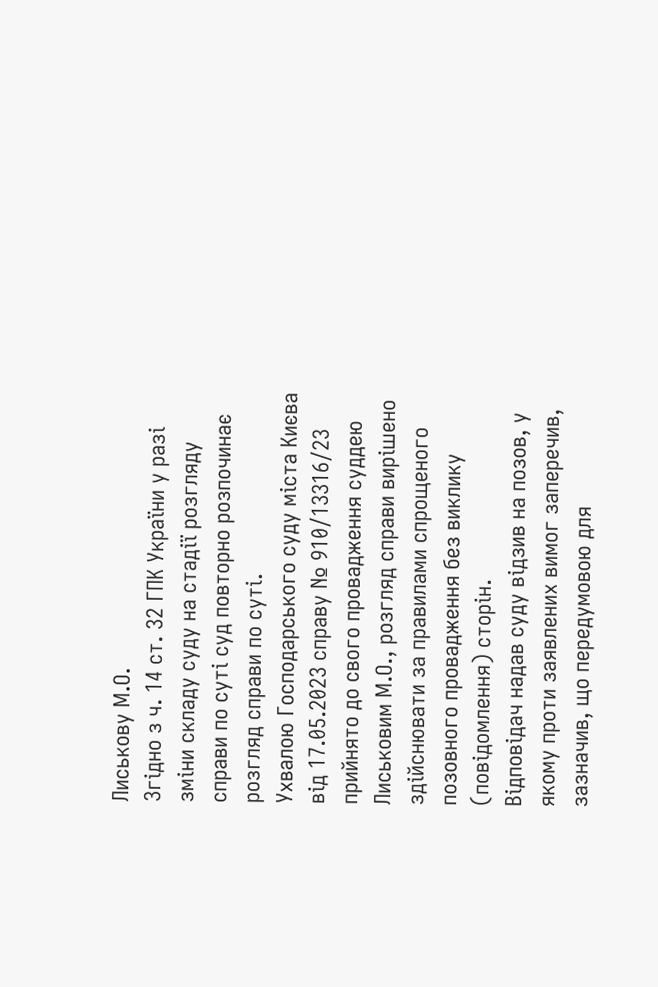Лиськову М.О.
Згідно з ч. 14 ст. 32 ГПК України у разі зміни складу суду на стадії розгляду справи по суті суд повторно розпочинає розгляд справи по суті.
Ухвалою Господарського суду міста Києва від 17.05.2023 справу № 910/13316/23 прийнято до свого провадження суддею Лиськовим М.О., розгляд справи вирішено здійснювати за правилами спрощеного позовного провадження без виклику (повідомлення) сторін.
Відповідач надав суду відзив на позов, у якому проти заявлених вимог заперечив, зазначив, що передумовою для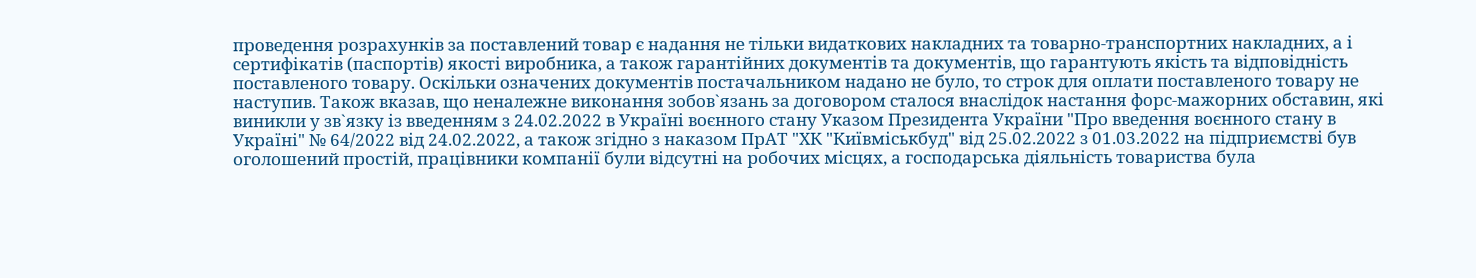проведення розрахунків за поставлений товар є надання не тільки видаткових накладних та товарно-транспортних накладних, а і сертифікатів (паспортів) якості виробника, а також гарантійних документів та документів, що гарантують якість та відповідність поставленого товару. Оскільки означених документів постачальником надано не було, то строк для оплати поставленого товару не наступив. Також вказав, що неналежне виконання зобов`язань за договором сталося внаслідок настання форс-мажорних обставин, які виникли у зв`язку із введенням з 24.02.2022 в Україні воєнного стану Указом Президента України "Про введення воєнного стану в Україні" № 64/2022 від 24.02.2022, а також згідно з наказом ПрАТ "ХК "Київміськбуд" від 25.02.2022 з 01.03.2022 на підприємстві був оголошений простій, працівники компанії були відсутні на робочих місцях, а господарська діяльність товариства була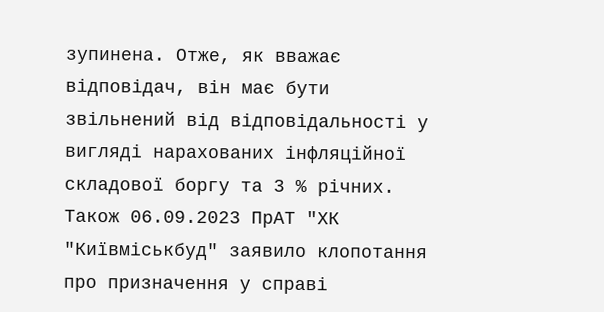зупинена. Отже, як вважає відповідач, він має бути звільнений від відповідальності у вигляді нарахованих інфляційної складової боргу та 3 % річних.
Також 06.09.2023 ПрАТ "ХК "Київміськбуд" заявило клопотання про призначення у справі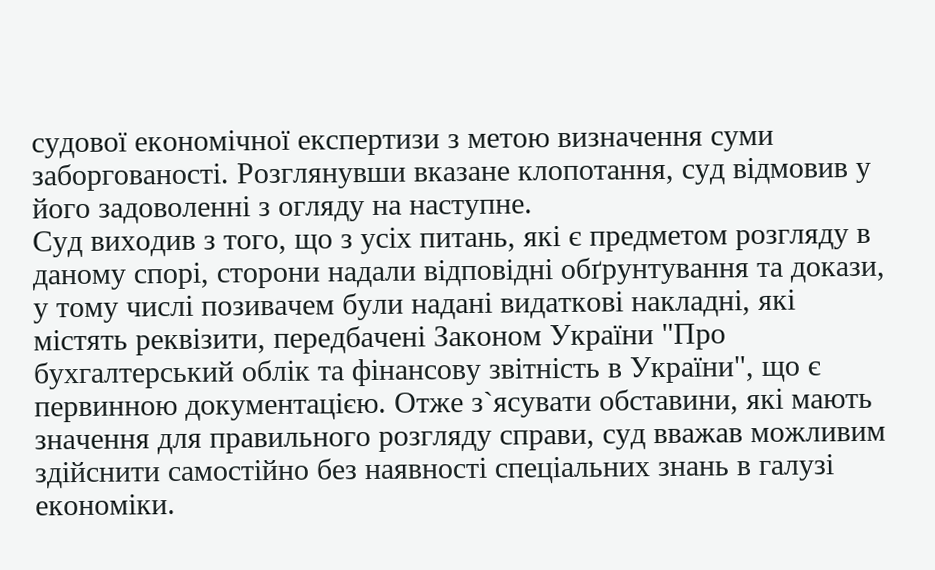судової економічної експертизи з метою визначення суми заборгованості. Розглянувши вказане клопотання, суд відмовив у його задоволенні з огляду на наступне.
Суд виходив з того, що з усіх питань, які є предметом розгляду в даному спорі, сторони надали відповідні обґрунтування та докази, у тому числі позивачем були надані видаткові накладні, які містять реквізити, передбачені Законом України "Про бухгалтерський облік та фінансову звітність в України", що є первинною документацією. Отже з`ясувати обставини, які мають значення для правильного розгляду справи, суд вважав можливим здійснити самостійно без наявності спеціальних знань в галузі економіки.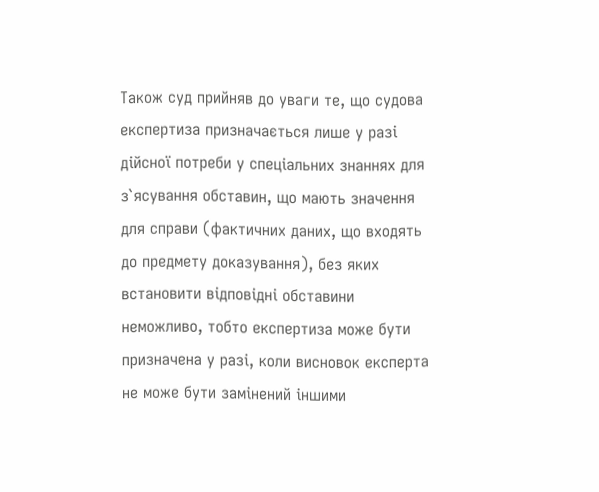Також суд прийняв до уваги те, що судова експертиза призначається лише у разі дійсної потреби у спеціальних знаннях для з`ясування обставин, що мають значення для справи (фактичних даних, що входять до предмету доказування), без яких встановити відповідні обставини неможливо, тобто експертиза може бути призначена у разі, коли висновок експерта не може бути замінений іншими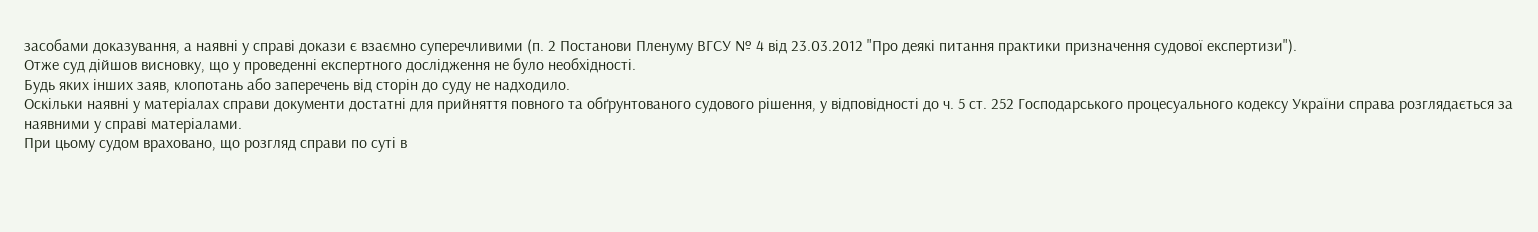засобами доказування, а наявні у справі докази є взаємно суперечливими (п. 2 Постанови Пленуму ВГСУ № 4 від 23.03.2012 "Про деякі питання практики призначення судової експертизи").
Отже суд дійшов висновку, що у проведенні експертного дослідження не було необхідності.
Будь яких інших заяв, клопотань або заперечень від сторін до суду не надходило.
Оскільки наявні у матеріалах справи документи достатні для прийняття повного та обґрунтованого судового рішення, у відповідності до ч. 5 ст. 252 Господарського процесуального кодексу України справа розглядається за наявними у справі матеріалами.
При цьому судом враховано, що розгляд справи по суті в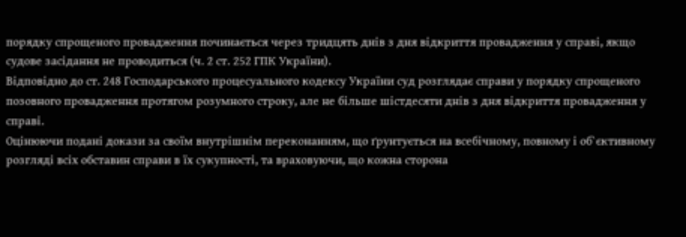порядку спрощеного провадження починається через тридцять днів з дня відкриття провадження у справі, якщо судове засідання не проводиться (ч. 2 ст. 252 ГПК України).
Відповідно до ст. 248 Господарського процесуального кодексу України суд розглядає справи у порядку спрощеного позовного провадження протягом розумного строку, але не більше шістдесяти днів з дня відкриття провадження у справі.
Оцінюючи подані докази за своїм внутрішнім переконанням, що ґрунтується на всебічному, повному і об`єктивному розгляді всіх обставин справи в їх сукупності, та враховуючи, що кожна сторона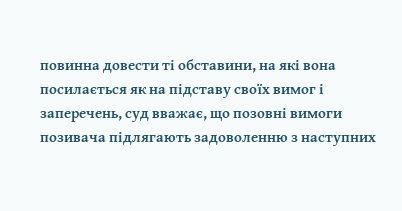повинна довести ті обставини, на які вона посилається як на підставу своїх вимог і заперечень, суд вважає, що позовні вимоги позивача підлягають задоволенню з наступних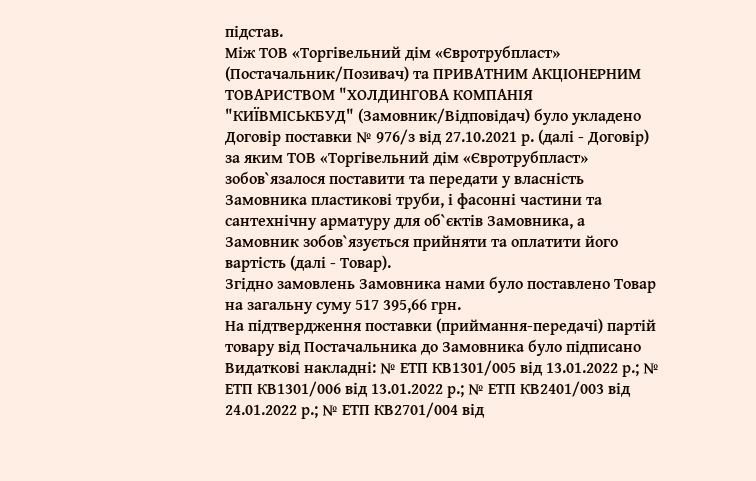підстав.
Між ТОВ «Торгівельний дім «Євротрубпласт» (Постачальник/Позивач) та ПРИВАТНИМ АКЦІОНЕРНИМ ТОВАРИСТВОМ "ХОЛДИНГОВА КОМПАНІЯ "КИЇВМІСЬКБУД" (Замовник/Відповідач) було укладено Договір поставки № 976/з від 27.10.2021 р. (далі - Договір) за яким ТОВ «Торгівельний дім «Євротрубпласт» зобов`язалося поставити та передати у власність Замовника пластикові труби, і фасонні частини та сантехнічну арматуру для об`єктів Замовника, а Замовник зобов`язується прийняти та оплатити його вартість (далі - Товар).
Згідно замовлень Замовника нами було поставлено Товар на загальну суму 517 395,66 грн.
На підтвердження поставки (приймання-передачі) партій товару від Постачальника до Замовника було підписано Видаткові накладні: № ЕТП КВ1301/005 від 13.01.2022 р.; № ЕТП КВ1301/006 від 13.01.2022 р.; № ЕТП КВ2401/003 від 24.01.2022 р.; № ЕТП КВ2701/004 від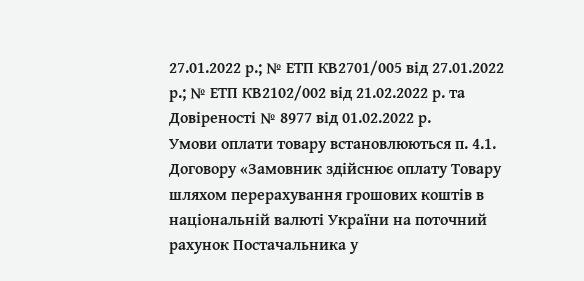27.01.2022 р.; № ЕТП КВ2701/005 від 27.01.2022 р.; № ЕТП КВ2102/002 від 21.02.2022 р. та Довіреності № 8977 від 01.02.2022 р.
Умови оплати товару встановлюються п. 4.1. Договору «Замовник здійснює оплату Товару шляхом перерахування грошових коштів в національній валюті України на поточний рахунок Постачальника у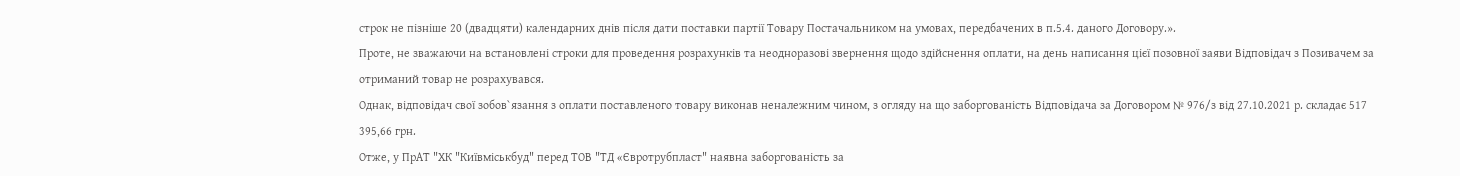строк не пізніше 20 (двадцяти) календарних днів після дати поставки партії Товару Постачальником на умовах, передбачених в п.5.4. даного Договору.».
Проте, не зважаючи на встановлені строки для проведення розрахунків та неодноразові звернення щодо здійснення оплати, на день написання цієї позовної заяви Відповідач з Позивачем за отриманий товар не розрахувався.
Однак, відповідач свої зобов`язання з оплати поставленого товару виконав неналежним чином, з огляду на що заборгованість Відповідача за Договором № 976/з від 27.10.2021 р. складає 517 395,66 грн.
Отже, у ПрАТ "ХК "Київміськбуд" перед ТОВ "ТД «Євротрубпласт" наявна заборгованість за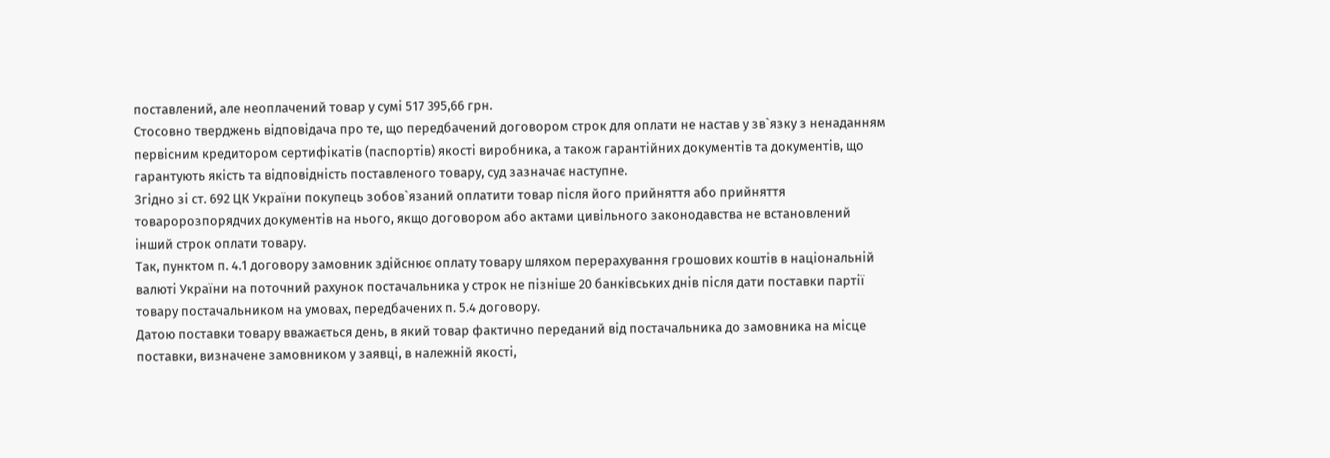поставлений, але неоплачений товар у сумі 517 395,66 грн.
Стосовно тверджень відповідача про те, що передбачений договором строк для оплати не настав у зв`язку з ненаданням первісним кредитором сертифікатів (паспортів) якості виробника, а також гарантійних документів та документів, що гарантують якість та відповідність поставленого товару, суд зазначає наступне.
Згідно зі ст. 692 ЦК України покупець зобов`язаний оплатити товар після його прийняття або прийняття товаророзпорядчих документів на нього, якщо договором або актами цивільного законодавства не встановлений інший строк оплати товару.
Так, пунктом п. 4.1 договору замовник здійснює оплату товару шляхом перерахування грошових коштів в національній валюті України на поточний рахунок постачальника у строк не пізніше 20 банківських днів після дати поставки партії товару постачальником на умовах, передбачених п. 5.4 договору.
Датою поставки товару вважається день, в який товар фактично переданий від постачальника до замовника на місце поставки, визначене замовником у заявці, в належній якості,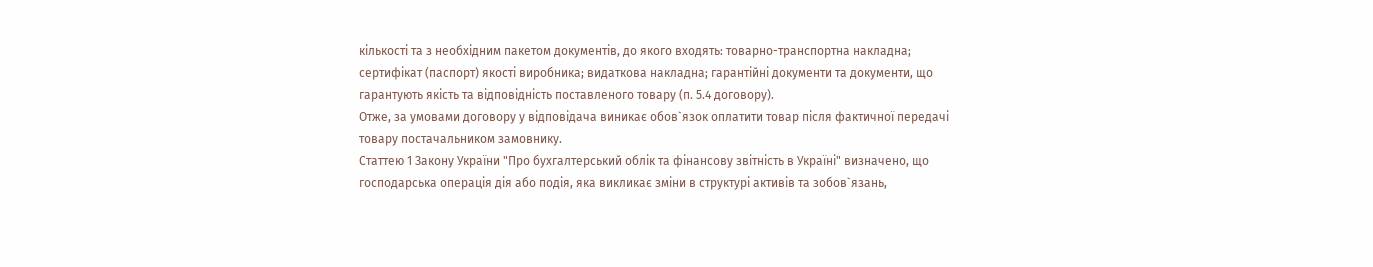кількості та з необхідним пакетом документів, до якого входять: товарно-транспортна накладна; сертифікат (паспорт) якості виробника; видаткова накладна; гарантійні документи та документи, що гарантують якість та відповідність поставленого товару (п. 5.4 договору).
Отже, за умовами договору у відповідача виникає обов`язок оплатити товар після фактичної передачі товару постачальником замовнику.
Статтею 1 Закону України "Про бухгалтерський облік та фінансову звітність в Україні" визначено, що господарська операція дія або подія, яка викликає зміни в структурі активів та зобов`язань,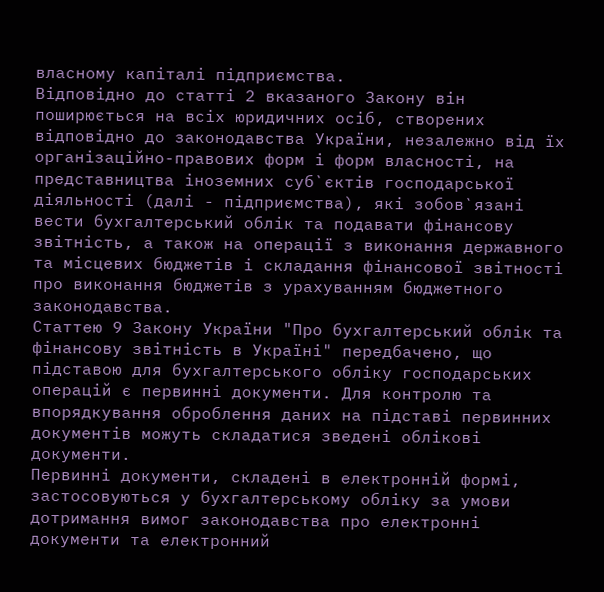власному капіталі підприємства.
Відповідно до статті 2 вказаного Закону він поширюється на всіх юридичних осіб, створених відповідно до законодавства України, незалежно від їх організаційно-правових форм і форм власності, на представництва іноземних суб`єктів господарської діяльності (далі - підприємства), які зобов`язані вести бухгалтерський облік та подавати фінансову звітність, а також на операції з виконання державного та місцевих бюджетів і складання фінансової звітності про виконання бюджетів з урахуванням бюджетного законодавства.
Статтею 9 Закону України "Про бухгалтерський облік та фінансову звітність в Україні" передбачено, що підставою для бухгалтерського обліку господарських операцій є первинні документи. Для контролю та впорядкування оброблення даних на підставі первинних документів можуть складатися зведені облікові документи.
Первинні документи, складені в електронній формі, застосовуються у бухгалтерському обліку за умови дотримання вимог законодавства про електронні документи та електронний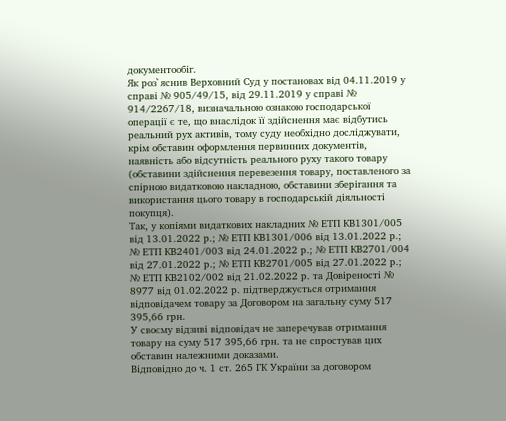документообіг.
Як роз`яснив Верховний Суд у постановах від 04.11.2019 у справі № 905/49/15, від 29.11.2019 у справі № 914/2267/18, визначальною ознакою господарської операції є те, що внаслідок її здійснення має відбутись реальний рух активів, тому суду необхідно досліджувати, крім обставин оформлення первинних документів, наявність або відсутність реального руху такого товару (обставини здійснення перевезення товару, поставленого за спірною видатковою накладною, обставини зберігання та використання цього товару в господарській діяльності покупця).
Так, у копіями видаткових накладних № ЕТП КВ1301/005 від 13.01.2022 р.; № ЕТП КВ1301/006 від 13.01.2022 р.; № ЕТП КВ2401/003 від 24.01.2022 р.; № ЕТП КВ2701/004 від 27.01.2022 р.; № ЕТП КВ2701/005 від 27.01.2022 р.; № ЕТП КВ2102/002 від 21.02.2022 р. та Довіреності № 8977 від 01.02.2022 р. підтверджується отримання відповідачем товару за Договором на загальну суму 517 395,66 грн.
У своєму відзиві відповідач не заперечував отримання товару на суму 517 395,66 грн. та не спростував цих обставин належними доказами.
Відповідно до ч. 1 ст. 265 ГК України за договором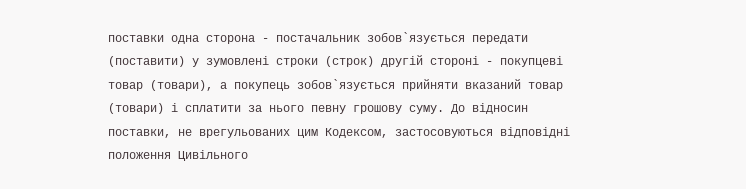поставки одна сторона - постачальник зобов`язується передати (поставити) у зумовлені строки (строк) другій стороні - покупцеві товар (товари), а покупець зобов`язується прийняти вказаний товар (товари) і сплатити за нього певну грошову суму. До відносин поставки, не врегульованих цим Кодексом, застосовуються відповідні положення Цивільного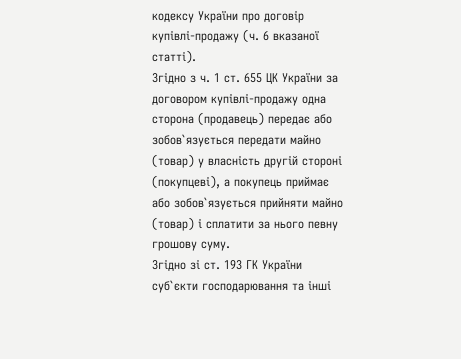кодексу України про договір купівлі-продажу (ч. 6 вказаної статті).
Згідно з ч. 1 ст. 655 ЦК України за договором купівлі-продажу одна сторона (продавець) передає або зобов`язується передати майно (товар) у власність другій стороні (покупцеві), а покупець приймає або зобов`язується прийняти майно (товар) і сплатити за нього певну грошову суму.
Згідно зі ст. 193 ГК України суб`єкти господарювання та інші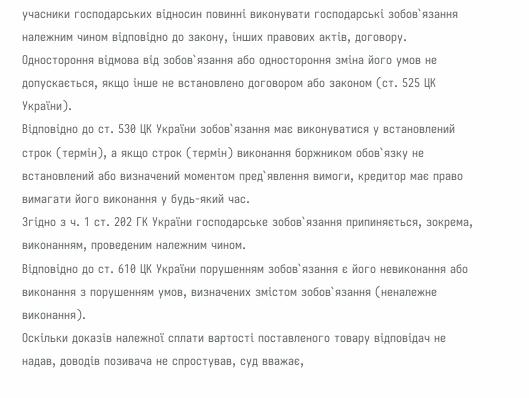учасники господарських відносин повинні виконувати господарські зобов`язання належним чином відповідно до закону, інших правових актів, договору. Одностороння відмова від зобов`язання або одностороння зміна його умов не допускається, якщо інше не встановлено договором або законом (ст. 525 ЦК України).
Відповідно до ст. 530 ЦК України зобов`язання має виконуватися у встановлений строк (термін), а якщо строк (термін) виконання боржником обов`язку не встановлений або визначений моментом пред`явлення вимоги, кредитор має право вимагати його виконання у будь-який час.
Згідно з ч. 1 ст. 202 ГК України господарське зобов`язання припиняється, зокрема, виконанням, проведеним належним чином.
Відповідно до ст. 610 ЦК України порушенням зобов`язання є його невиконання або виконання з порушенням умов, визначених змістом зобов`язання (неналежне виконання).
Оскільки доказів належної сплати вартості поставленого товару відповідач не надав, доводів позивача не спростував, суд вважає,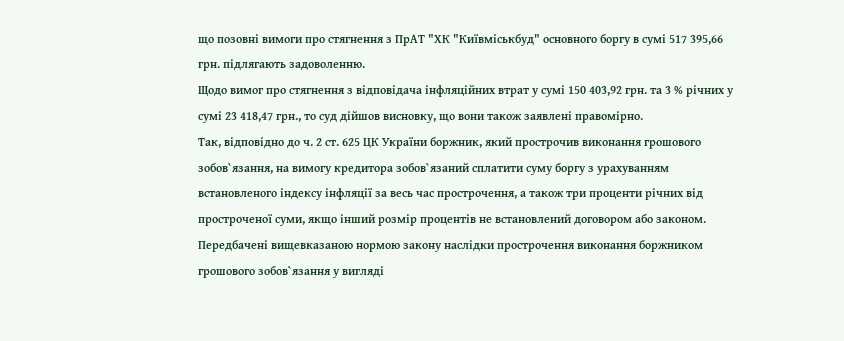що позовні вимоги про стягнення з ПрАТ "ХК "Київміськбуд" основного боргу в сумі 517 395,66 грн. підлягають задоволенню.
Щодо вимог про стягнення з відповідача інфляційних втрат у сумі 150 403,92 грн. та 3 % річних у сумі 23 418,47 грн., то суд дійшов висновку, що вони також заявлені правомірно.
Так, відповідно до ч. 2 ст. 625 ЦК України боржник, який прострочив виконання грошового зобов`язання, на вимогу кредитора зобов`язаний сплатити суму боргу з урахуванням встановленого індексу інфляції за весь час прострочення, а також три проценти річних від простроченої суми, якщо інший розмір процентів не встановлений договором або законом.
Передбачені вищевказаною нормою закону наслідки прострочення виконання боржником грошового зобов`язання у вигляді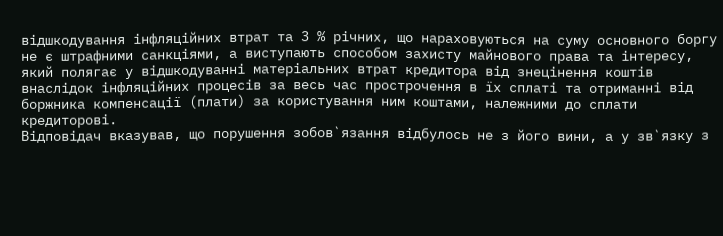відшкодування інфляційних втрат та 3 % річних, що нараховуються на суму основного боргу не є штрафними санкціями, а виступають способом захисту майнового права та інтересу, який полягає у відшкодуванні матеріальних втрат кредитора від знецінення коштів внаслідок інфляційних процесів за весь час прострочення в їх сплаті та отриманні від боржника компенсації (плати) за користування ним коштами, належними до сплати кредиторові.
Відповідач вказував, що порушення зобов`язання відбулось не з його вини, а у зв`язку з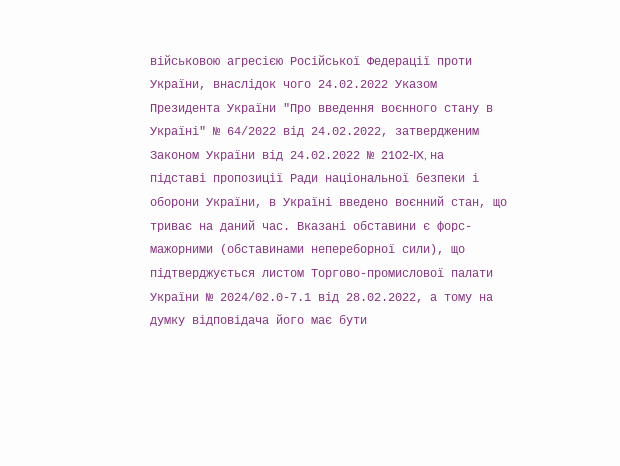військовою агресією Російської Федерації проти України, внаслідок чого 24.02.2022 Указом Президента України "Про введення воєнного стану в Україні" № 64/2022 від 24.02.2022, затвердженим Законом України від 24.02.2022 № 2102-IX, на підставі пропозиції Ради національної безпеки і оборони України, в Україні введено воєнний стан, що триває на даний час. Вказані обставини є форс-мажорними (обставинами непереборної сили), що підтверджується листом Торгово-промислової палати України № 2024/02.0-7.1 від 28.02.2022, а тому на думку відповідача його має бути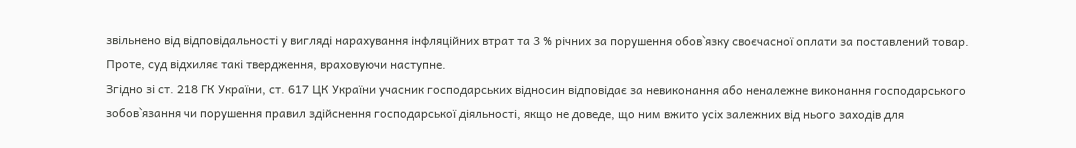звільнено від відповідальності у вигляді нарахування інфляційних втрат та 3 % річних за порушення обов`язку своєчасної оплати за поставлений товар.
Проте, суд відхиляє такі твердження, враховуючи наступне.
Згідно зі ст. 218 ГК України, ст. 617 ЦК України учасник господарських відносин відповідає за невиконання або неналежне виконання господарського зобов`язання чи порушення правил здійснення господарської діяльності, якщо не доведе, що ним вжито усіх залежних від нього заходів для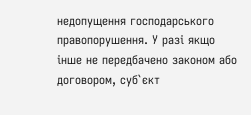недопущення господарського правопорушення. У разі якщо інше не передбачено законом або договором, суб`єкт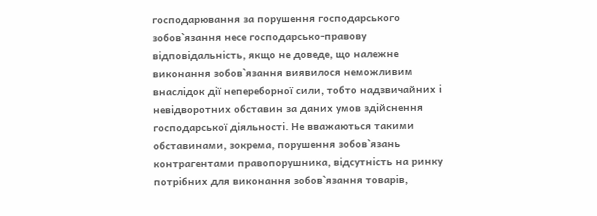господарювання за порушення господарського зобов`язання несе господарсько-правову відповідальність, якщо не доведе, що належне виконання зобов`язання виявилося неможливим внаслідок дії непереборної сили, тобто надзвичайних і невідворотних обставин за даних умов здійснення господарської діяльності. Не вважаються такими обставинами, зокрема, порушення зобов`язань контрагентами правопорушника, відсутність на ринку потрібних для виконання зобов`язання товарів,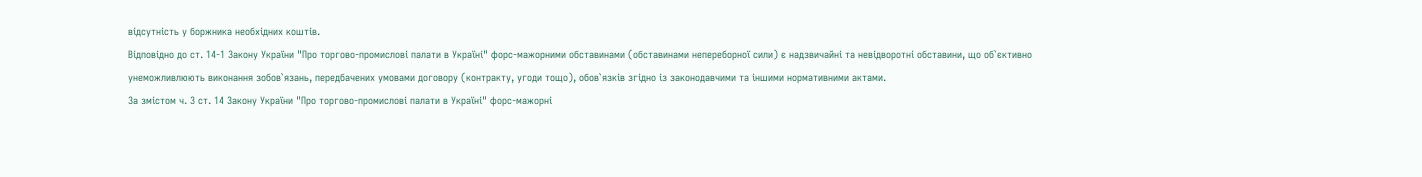відсутність у боржника необхідних коштів.
Відповідно до ст. 14-1 Закону України "Про торгово-промислові палати в Україні" форс-мажорними обставинами (обставинами непереборної сили) є надзвичайні та невідворотні обставини, що об`єктивно унеможливлюють виконання зобов`язань, передбачених умовами договору (контракту, угоди тощо), обов`язків згідно із законодавчими та іншими нормативними актами.
За змістом ч. 3 ст. 14 Закону України "Про торгово-промислові палати в Україні" форс-мажорні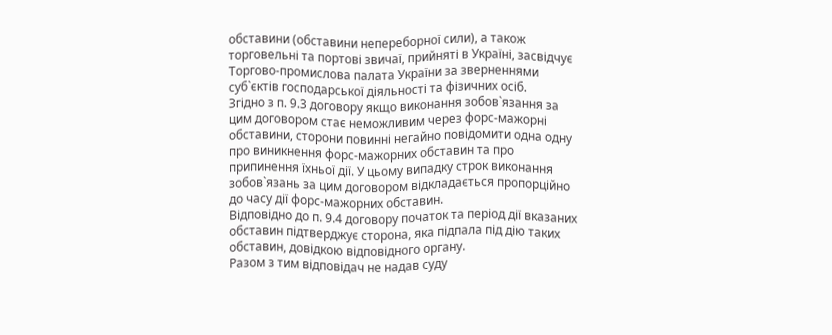обставини (обставини непереборної сили), а також торговельні та портові звичаї, прийняті в Україні, засвідчує Торгово-промислова палата України за зверненнями суб`єктів господарської діяльності та фізичних осіб.
Згідно з п. 9.3 договору якщо виконання зобов`язання за цим договором стає неможливим через форс-мажорні обставини, сторони повинні негайно повідомити одна одну про виникнення форс-мажорних обставин та про припинення їхньої дії. У цьому випадку строк виконання зобов`язань за цим договором відкладається пропорційно до часу дії форс-мажорних обставин.
Відповідно до п. 9.4 договору початок та період дії вказаних обставин підтверджує сторона, яка підпала під дію таких обставин, довідкою відповідного органу.
Разом з тим відповідач не надав суду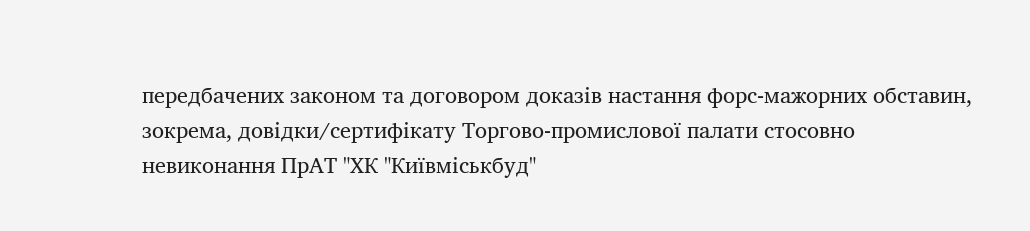передбачених законом та договором доказів настання форс-мажорних обставин, зокрема, довідки/сертифікату Торгово-промислової палати стосовно невиконання ПрАТ "ХК "Київміськбуд"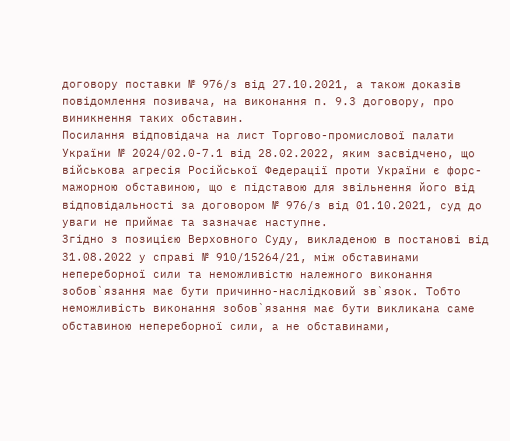договору поставки № 976/з від 27.10.2021, а також доказів повідомлення позивача, на виконання п. 9.3 договору, про виникнення таких обставин.
Посилання відповідача на лист Торгово-промислової палати України № 2024/02.0-7.1 від 28.02.2022, яким засвідчено, що військова агресія Російської Федерації проти України є форс-мажорною обставиною, що є підставою для звільнення його від відповідальності за договором № 976/з від 01.10.2021, суд до уваги не приймає та зазначає наступне.
Згідно з позицією Верховного Суду, викладеною в постанові від 31.08.2022 у справі № 910/15264/21, між обставинами непереборної сили та неможливістю належного виконання зобов`язання має бути причинно-наслідковий зв`язок. Тобто неможливість виконання зобов`язання має бути викликана саме обставиною непереборної сили, а не обставинами,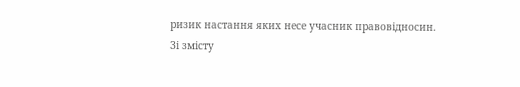ризик настання яких несе учасник правовідносин.
Зі змісту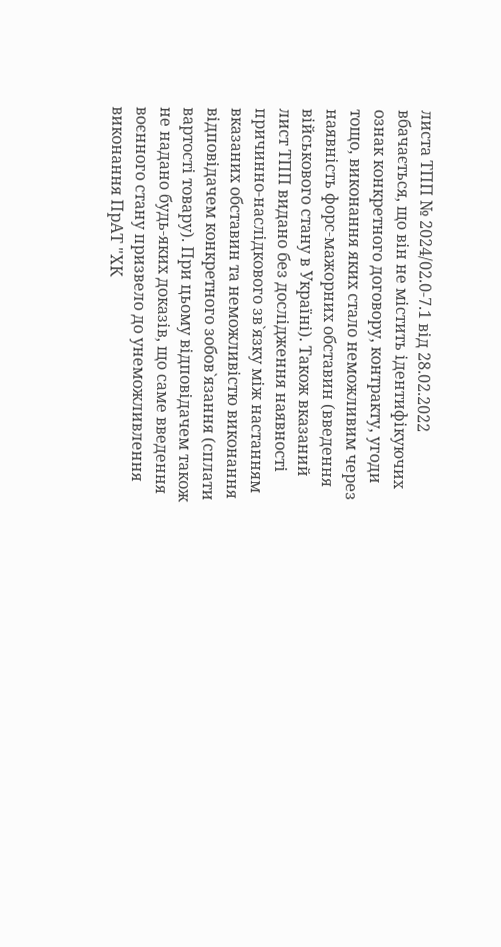листа ТПП № 2024/02.0-7.1 від 28.02.2022 вбачається, що він не містить ідентифікуючих ознак конкретного договору, контракту, угоди тощо, виконання яких стало неможливим через наявність форс-мажорних обставин (введення військового стану в Україні). Також вказаний лист ТПП видано без дослідження наявності причинно-наслідкового зв`язку між настанням вказаних обставин та неможливістю виконання відповідачем конкретного зобов`язання (сплати вартості товару). При цьому відповідачем також не надано будь-яких доказів, що саме введення воєнного стану призвело до унеможливлення виконання ПрАТ "ХК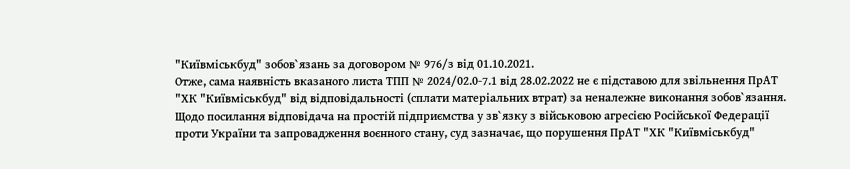"Київміськбуд" зобов`язань за договором № 976/з від 01.10.2021.
Отже, сама наявність вказаного листа ТПП № 2024/02.0-7.1 від 28.02.2022 не є підставою для звільнення ПрАТ "ХК "Київміськбуд" від відповідальності (сплати матеріальних втрат) за неналежне виконання зобов`язання.
Щодо посилання відповідача на простій підприємства у зв`язку з військовою агресією Російської Федерації проти України та запровадження воєнного стану, суд зазначає, що порушення ПрАТ "ХК "Київміськбуд"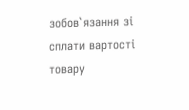зобов`язання зі сплати вартості товару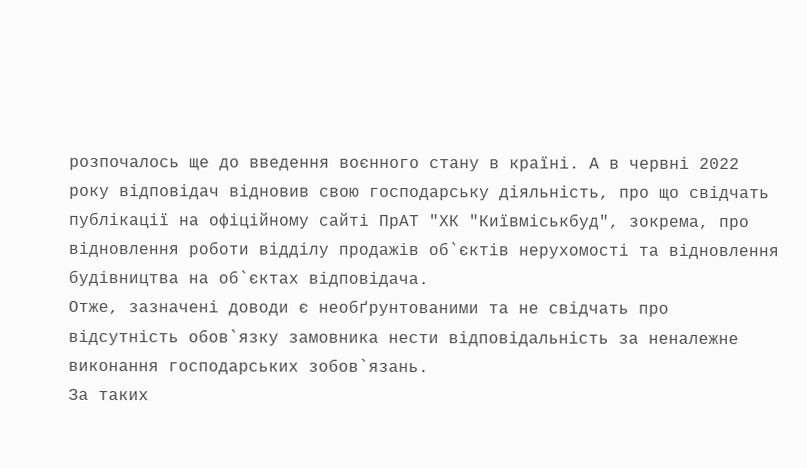розпочалось ще до введення воєнного стану в країні. А в червні 2022 року відповідач відновив свою господарську діяльність, про що свідчать публікації на офіційному сайті ПрАТ "ХК "Київміськбуд", зокрема, про відновлення роботи відділу продажів об`єктів нерухомості та відновлення будівництва на об`єктах відповідача.
Отже, зазначені доводи є необґрунтованими та не свідчать про відсутність обов`язку замовника нести відповідальність за неналежне виконання господарських зобов`язань.
За таких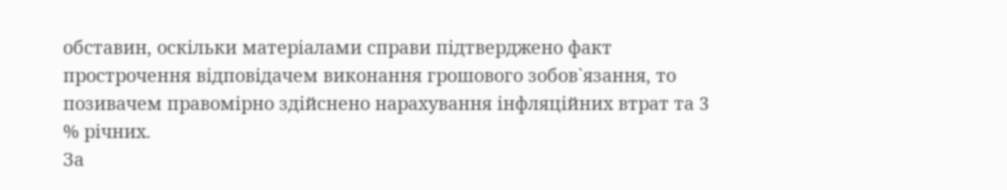обставин, оскільки матеріалами справи підтверджено факт прострочення відповідачем виконання грошового зобов`язання, то позивачем правомірно здійснено нарахування інфляційних втрат та 3 % річних.
За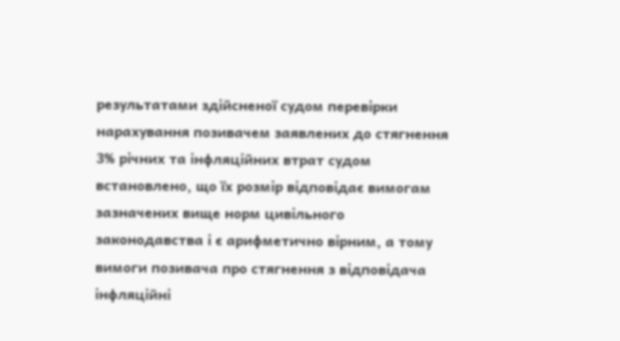результатами здійсненої судом перевірки нарахування позивачем заявлених до стягнення 3% річних та інфляційних втрат судом встановлено, що їх розмір відповідає вимогам зазначених вище норм цивільного законодавства і є арифметично вірним, а тому вимоги позивача про стягнення з відповідача інфляційні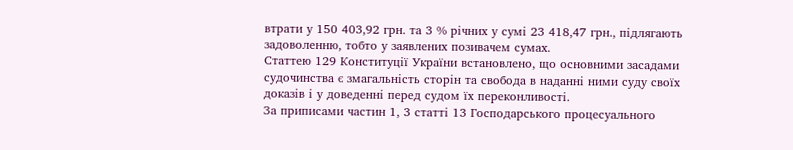втрати у 150 403,92 грн. та 3 % річних у сумі 23 418,47 грн., підлягають задоволенню, тобто у заявлених позивачем сумах.
Статтею 129 Конституції України встановлено, що основними засадами судочинства є змагальність сторін та свобода в наданні ними суду своїх доказів і у доведенні перед судом їх переконливості.
За приписами частин 1, 3 статті 13 Господарського процесуального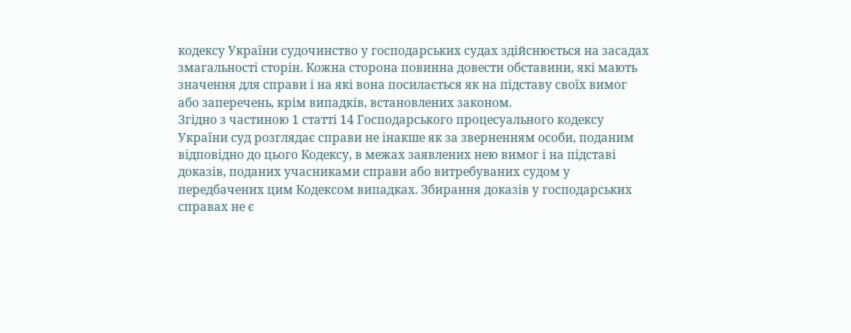кодексу України судочинство у господарських судах здійснюється на засадах змагальності сторін. Кожна сторона повинна довести обставини, які мають значення для справи і на які вона посилається як на підставу своїх вимог або заперечень, крім випадків, встановлених законом.
Згідно з частиною 1 статті 14 Господарського процесуального кодексу України суд розглядає справи не інакше як за зверненням особи, поданим відповідно до цього Кодексу, в межах заявлених нею вимог і на підставі доказів, поданих учасниками справи або витребуваних судом у передбачених цим Кодексом випадках. Збирання доказів у господарських справах не є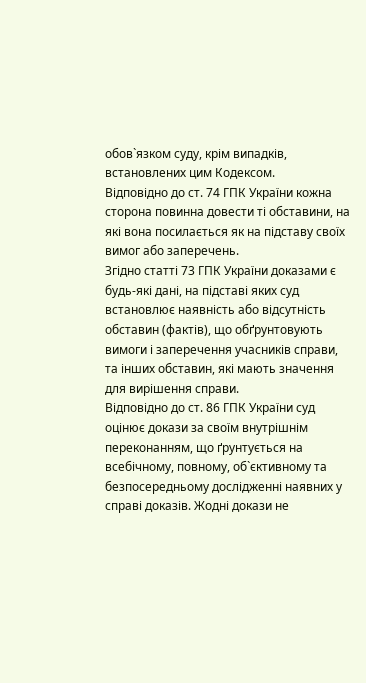обов`язком суду, крім випадків, встановлених цим Кодексом.
Відповідно до ст. 74 ГПК України кожна сторона повинна довести ті обставини, на які вона посилається як на підставу своїх вимог або заперечень.
Згідно статті 73 ГПК України доказами є будь-які дані, на підставі яких суд встановлює наявність або відсутність обставин (фактів), що обґрунтовують вимоги і заперечення учасників справи, та інших обставин, які мають значення для вирішення справи.
Відповідно до ст. 86 ГПК України суд оцінює докази за своїм внутрішнім переконанням, що ґрунтується на всебічному, повному, об`єктивному та безпосередньому дослідженні наявних у справі доказів. Жодні докази не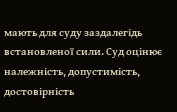мають для суду заздалегідь встановленої сили. Суд оцінює належність, допустимість, достовірність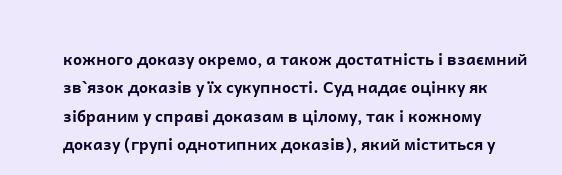кожного доказу окремо, а також достатність і взаємний зв`язок доказів у їх сукупності. Суд надає оцінку як зібраним у справі доказам в цілому, так і кожному доказу (групі однотипних доказів), який міститься у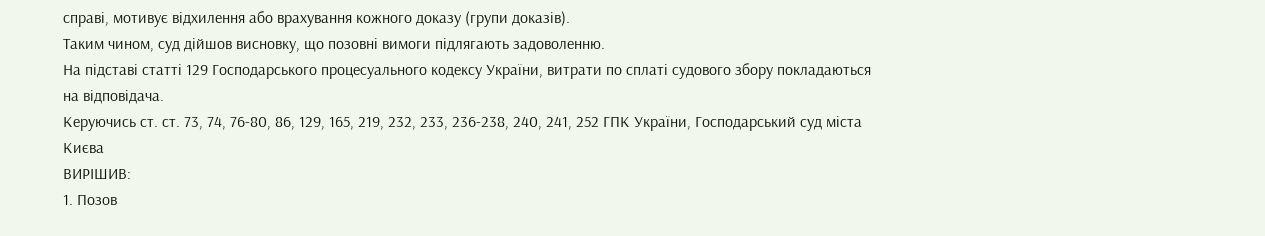справі, мотивує відхилення або врахування кожного доказу (групи доказів).
Таким чином, суд дійшов висновку, що позовні вимоги підлягають задоволенню.
На підставі статті 129 Господарського процесуального кодексу України, витрати по сплаті судового збору покладаються на відповідача.
Керуючись ст. ст. 73, 74, 76-80, 86, 129, 165, 219, 232, 233, 236-238, 240, 241, 252 ГПК України, Господарський суд міста Києва
ВИРІШИВ:
1. Позов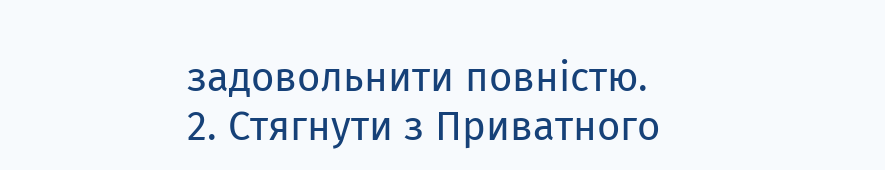задовольнити повністю.
2. Стягнути з Приватного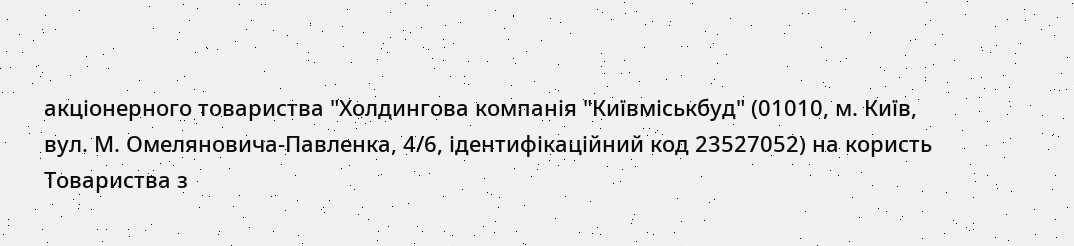акціонерного товариства "Холдингова компанія "Київміськбуд" (01010, м. Київ, вул. М. Омеляновича-Павленка, 4/6, ідентифікаційний код 23527052) на користь Товариства з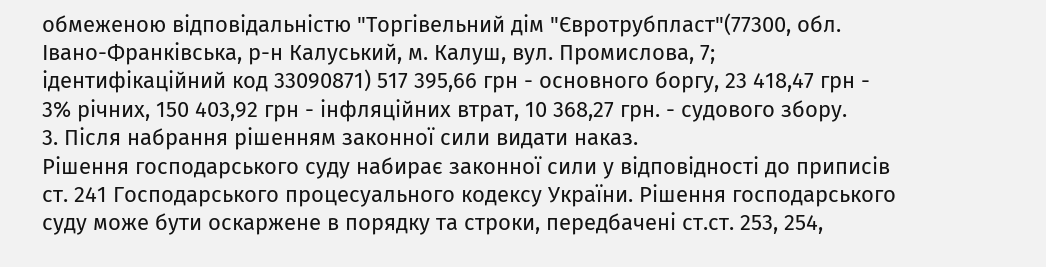обмеженою відповідальністю "Торгівельний дім "Євротрубпласт"(77300, обл. Івано-Франківська, р-н Калуський, м. Калуш, вул. Промислова, 7; ідентифікаційний код 33090871) 517 395,66 грн - основного боргу, 23 418,47 грн - 3% річних, 150 403,92 грн - інфляційних втрат, 10 368,27 грн. - судового збору.
3. Після набрання рішенням законної сили видати наказ.
Рішення господарського суду набирає законної сили у відповідності до приписів ст. 241 Господарського процесуального кодексу України. Рішення господарського суду може бути оскаржене в порядку та строки, передбачені ст.ст. 253, 254,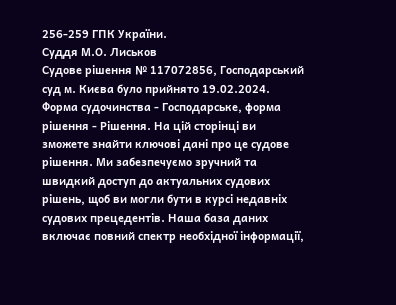256-259 ГПК України.
Суддя М.О. Лиськов
Судове рішення № 117072856, Господарський суд м. Києва було прийнято 19.02.2024. Форма судочинства - Господарське, форма рішення - Рішення. На цій сторінці ви зможете знайти ключові дані про це судове рішення. Ми забезпечуємо зручний та швидкий доступ до актуальних судових рішень, щоб ви могли бути в курсі недавніх судових прецедентів. Наша база даних включає повний спектр необхідної інформації,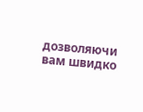дозволяючи вам швидко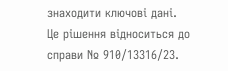знаходити ключові дані.
Це рішення відноситься до справи № 910/13316/23.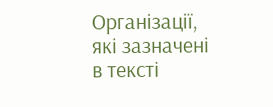Організації, які зазначені в тексті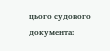цього судового документа: